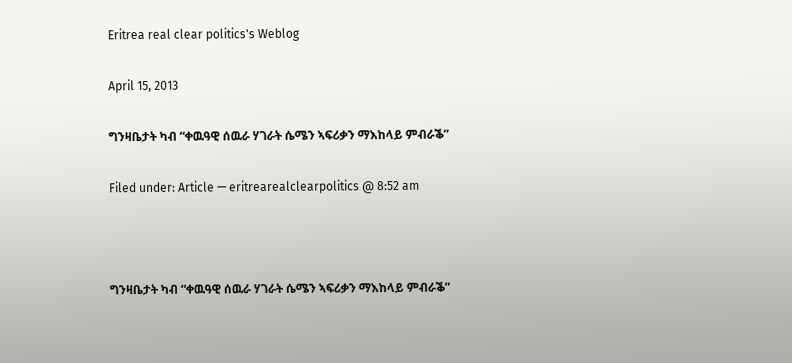Eritrea real clear politics's Weblog

April 15, 2013

ግንዛቤታት ካብ “ቀዉዓዊ ሰዉራ ሃገራት ሴሜን ኣፍሪቃን ማእከላይ ምብራቕ”

Filed under: Article — eritrearealclearpolitics @ 8:52 am



ግንዛቤታት ካብ “ቀዉዓዊ ሰዉራ ሃገራት ሴሜን ኣፍሪቃን ማእከላይ ምብራቕ”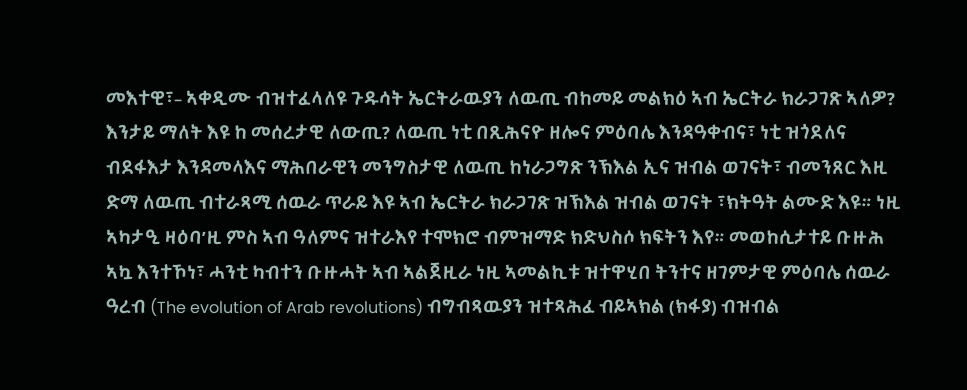መእተዊ፣– ኣቀዲሙ ብዝተፈላለዩ ጉዱሳት ኤርትራዉያን ለዉጢ ብከመይ መልክዕ ኣብ ኤርትራ ክራጋገጽ ኣለዎ? እንታይ ማለት እዩ ከ መሰረታዊ ለውጢ? ለዉጢ ነቲ በጺሕናዮ ዘሎና ምዕባሌ እንዳዓቀብና፣ ነቲ ዝጎደለና ብደፋእታ እንዳመላእና ማሕበራዊን መንግስታዊ ለዉጢ ከነራጋግጽ ንኽእል ኢና ዝብል ወገናት፣ ብመንጸር እዚ ድማ ለዉጢ ብተራጻሚ ሰዉራ ጥራይ እዩ ኣብ ኤርትራ ክራጋገጽ ዝኽእል ዝብል ወገናት ፣ክትዓት ልሙድ እዩ። ነዚ ኣካታዒ ዛዕባ’ዚ ምስ ኣብ ዓለምና ዝተራእየ ተሞክሮ ብምዝማድ ክድህስሶ ክፍትን እየ። መወከሲታተይ ቡዙሕ ኣኳ እንተኾነ፣ ሓንቲ ካብተን ቡዙሓት ኣብ ኣልጀዚራ ነዚ ኣመልኪቱ ዝተዋሂበ ትንተና ዘገምታዊ ምዕባሌ ሰዉራ ዓረብ (The evolution of Arab revolutions) ብግብጻዉያን ዝተጻሕፈ ብይኣክል (ክፋያ) ብዝብል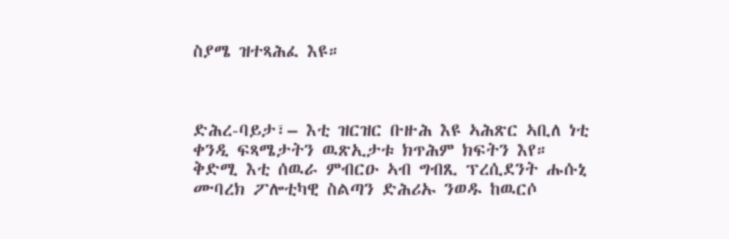ስያሜ ዝተጻሕፈ እዩ።



ድሕረ-ባይታ፣– እቲ ዝርዝር ቡዙሕ እዩ ኣሕጽር ኣቢለ ነቲ ቀንዲ ፍጻሜታትን ዉጽኢታቱ ክጥሕም ክፍትን እየ። ቅድሚ እቲ ሰዉራ ምብርዑ ኣብ ግብጺ ፕረሲደንት ሑሱኒ ሙባረክ ፖሎቲካዊ ስልጣን ድሕሪኡ ንወዱ ከዉርሶ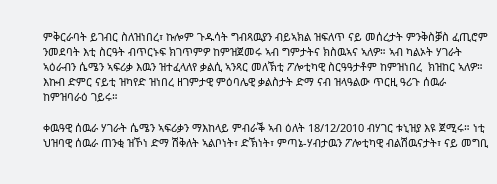ምቅርራባት ይገብር ስለዝነበረ፣ ኩሎም ጉዱሳት ግብጻዉያን ብይኣክል ዝፍለጥ ናይ መሰረታት ምንቅስቓስ ፈጢሮም ንመደባት እቲ ስርዓት ብጥርኑፍ ክገጥምዎ ከምዝጀመሩ ኣብ ግምታትና ክስዉኣና ኣለዎ። ኣብ ካልኦት ሃገራት ኣዕራብን ሴሜን ኣፍሪቃ እዉን ዝተፈላለየ ቃልሲ ኣንጻር መለኽቲ ፖሎቲካዊ ስርዓዓታቶም ከምዝነበረ  ክዝከር ኣለዎ። እኩብ ድምር ናይቲ ዝካየድ ዝነበረ ዘገምታዊ ምዕባሌዊ ቃልስታት ድማ ናብ ዝላዓልው ጥርዚ ዓሪጉ ሰዉራ ከምዝባራዕ ገይሩ።

ቀዉዓዊ ሰዉራ ሃገራት ሴሜን ኣፍሪቃን ማእከላይ ምብራቕ ኣብ ዕለት 18/12/2010 ብሃገር ቱኒዝያ እዩ ጀሚሩ። ነቲ ህዝባዊ ሰዉራ ጠንቂ ዝኾነ ድማ ሽቅለት ኣልቦነት፣ ድኽነት፣ ምጣኔ-ሃብታዉን ፖሎቲካዊ ብልሽዉናታት፣ ናይ መግቢ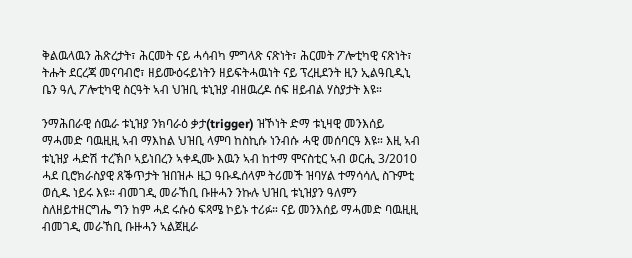ቅልዉላዉን ሕጽረታት፣ ሕርመት ናይ ሓሳብካ ምግላጽ ናጽነት፣ ሕርመት ፖሎቲካዊ ናጽነት፣ ትሑት ደርረጃ መናባብሮ፣ ዘይሙዕሩይነትን ዘይፍትሓዉነት ናይ ፕረዚደንት ዚን ኢልዓቢዲኒ ቤን ዓሊ ፖሎቲካዊ ስርዓት ኣብ ህዝቢ ቱኒዝያ ብዘዉረዶ ሰፍ ዘይብል ሃስያታት እዩ።

ንማሕበራዊ ሰዉራ ቱኒዝያ ንክባራዕ ቃታ(trigger) ዝኾነት ድማ ቱኒዛዊ መንእሰይ ማሓመድ ባዉዚዚ ኣብ ማእከል ህዝቢ ላምባ ከስኪሱ ነንብሱ ሓዊ መሰባርዓ እዩ። እዚ ኣብ ቱኒዝያ ሓድሽ ተረኽቦ ኣይነበረን ኣቀዲሙ እዉን ኣብ ከተማ ሞናስቲር ኣብ ወርሒ 3/2010 ሓደ ቢሮክራስያዊ ጸቕጥታት ዝበዝሖ ዜጋ ዓቡዱሰላም ትሪመች ዝባሃል ተማሳሳሊ ስጉምቲ ወሲዱ ነይሩ እዩ። ብመገዲ መራኸቢ ቡዙሓን ንኩሉ ህዝቢ ቱኒዝያን ዓለምን ስለዘይተዘርግሔ ግን ከም ሓደ ሩሱዕ ፍጻሜ ኮይኑ ተሪፉ። ናይ መንእሰይ ማሓመድ ባዉዚዚ ብመገዲ መራኸቢ ቡዙሓን ኣልጀዚራ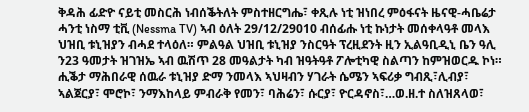ቅዳሕ ፊድዮ ናይቲ መስርሕ ነብሰቕትለት ምስተዘርግሔ፣ ቀጺሉ ነቲ ዝነበረ ምዕፋናት ዜናዊ-ሓቤሬታ ሓንቲ ነስማ ቲቪ (Nessma TV) ኣብ ዕለት 29/12/29010 ብሰፊሑ ነቲ ኩነታት መሰቀላዓቶ መላእ ህዝቢ ቱኒዝያን ብሓደ ተላዕለ። ምልዓል ህዝቢ ቱኒዝያ ንስርዓት ፕረዚደንት ዚን ኢልዓቢዲኒ ቤን ዓሊ ን23 ዓመታት ዝገዝኤ ኣብ ዉሽጥ 28 መዓልታት ካብ ዝዓትዓቶ ፖሎቲካዊ ስልጣን ከምዝወርዱ ኮነ። ሒቕታ ማሕበራዊ ሰዉራ ቱኒዝያ ድማ ንመላእ ኣህዛብን ሃገራት ሴሜን ኣፍሪቃ ግብጺ፣ሊብያ፣ ኣልጀርያ፣ ሞሮኮ፣ ንማእከላይ ምብራቅ የመን፣ ባሕሬን፣ ሱርያ፣ ዮርዳኖስ፣…ወ.ዘ.ተ ስለዝጸላወ፣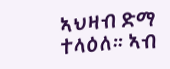ኣህዛብ ድማ ተላዕለ። ኣብ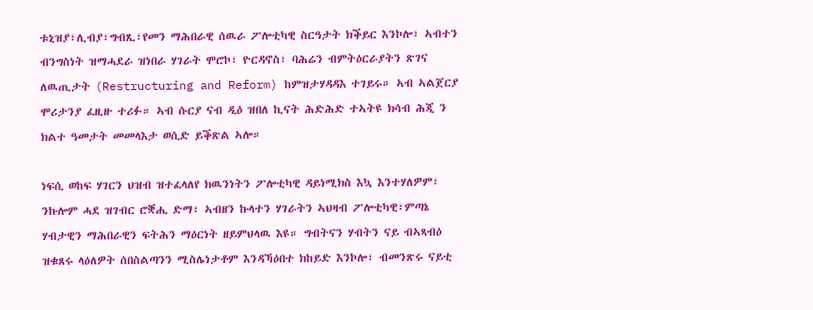ቱኒዝያ፣ሊብያ፣ግብጺ፣የመን ማሕበራዊ ሰዉራ ፖሎቲካዊ ስርዓታት ክቕይር እንኮሎ፣ ኣብተን ብንግስነት ዝማሓደራ ዝነበራ ሃገራት ሞሮኮ፣ ዮርዳኖስ፣ ባሕሬን ብምትዕርራያትን ጽገና ለዉጢታት (Restructuring and Reform) ከምዝታሃዳዳእ ተገይሩ። ኣብ ኣልጀርያ ሞሪታንያ ፈዚዙ ተሪፉ። ኣብ ሱርያ ናብ ዲዕ ዝበለ ኪናት ሕድሕድ ተኣትዩ ክሳብ ሕጂ ን ክልተ ዓመታት መመላእታ ወሲድ ይቕጽል ኣሎ።

ነፍሲ ወከፍ ሃገርን ህዝብ ዝተፈላለየ ክዉንነትን ፖሎቲካዊ ዳይነሚክስ እኳ እንተሃለዎም፣ ንኩሎም ሓደ ዝገብር ሮቛሒ ድማ፣ ኣብዘን ኩላተን ሃገራትን ኣህዛብ ፖሎቲካዊ፣ምጣኔ ሃብታዊን ማሕበራዊን ፍትሕን ማዕርነት ዘይምህላዉ እዩ። ግብትናን ሃብትን ናይ ብኣጻብዕ ዝቁጸሩ ላዕለዎት ሰበስልጣንን ሚስሌነታቶም እንዳኻዕበተ ክከይድ እንኮሎ፣ ብመንጽሩ ናይቲ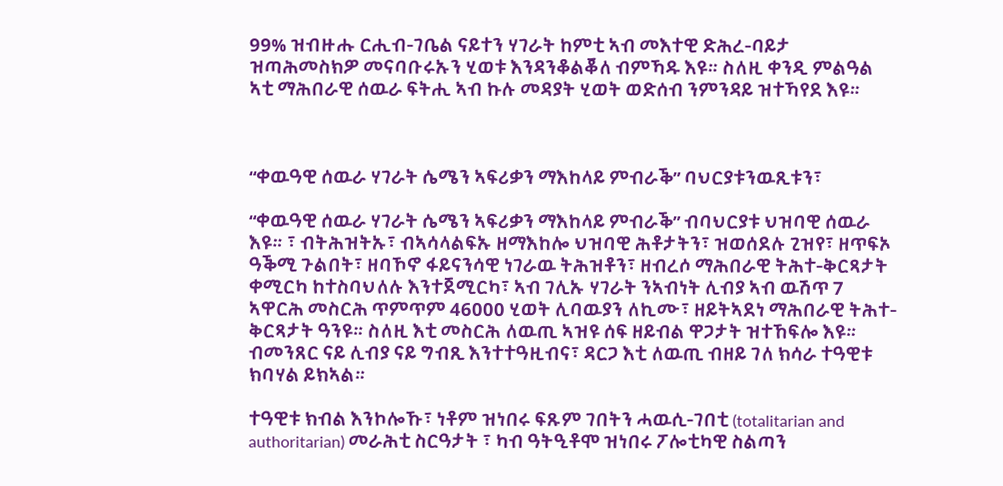99% ዝብዙሑ ርሒብ-ገቤል ናይተን ሃገራት ከምቲ ኣብ መእተዊ ድሕረ-ባይታ ዝጣሕመስክዎ መናባቡሩኡን ሂወቱ እንዳንቆልቖለ ብምኻዱ እዩ። ስለዚ ቀንዲ ምልዓል ኣቲ ማሕበራዊ ሰዉራ ፍትሒ ኣብ ኩሉ መዳያት ሂወት ወድሰብ ንምንዳይ ዝተኻየደ እዩ።



“ቀዉዓዊ ሰዉራ ሃገራት ሴሜን ኣፍሪቃን ማእከላይ ምብራቕ” ባህርያቱንዉጺቱን፣

“ቀዉዓዊ ሰዉራ ሃገራት ሴሜን ኣፍሪቃን ማእከላይ ምብራቕ” ብባህርያቱ ህዝባዊ ሰዉራ እዩ። ፣ ብትሕዝትኡ፣ ብኣሳላልፍኡ ዘማእከሎ ህዝባዊ ሕቶታትን፣ ዝወሰደሉ ጊዝየ፣ ዘጥፍኦ ዓቕሚ ጉልበት፣ ዘባኾኖ ፋይናንሳዊ ነገራዉ ትሕዝቶን፣ ዘብረሶ ማሕበራዊ ትሕተ-ቅርጻታት ቀሚርካ ከተስባህለሉ እንተጀሚርካ፣ ኣብ ገሊኡ ሃገራት ንኣብነት ሊብያ ኣብ ዉሽጥ 7 ኣዋርሕ መስርሕ ጥምጥም 46000 ሂወት ሊባዉያን ለኪሙ፣ ዘይትኣደነ ማሕበራዊ ትሕተ-ቅርጻታት ዓንዩ። ስለዚ እቲ መስርሕ ለዉጢ ኣዝዩ ሰፍ ዘይብል ዋጋታት ዝተኸፍሎ እዩ። ብመንጸር ናይ ሊብያ ናይ ግብጺ እንተተዓዚብና፣ ዳርጋ እቲ ለዉጢ ብዘይ ገለ ክሳራ ተዓዊቱ ክባሃል ይክኣል።

ተዓዊቱ ክብል እንኮሎኹ፣ ነቶም ዝነበሩ ፍጹም ገበትን ሓዉሲ-ገበቲ (totalitarian and authoritarian) መራሕቲ ስርዓታት ፣ ካብ ዓትዒቶሞ ዝነበሩ ፖሎቲካዊ ስልጣን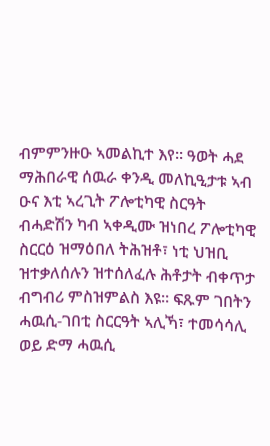ብምምንዙዑ ኣመልኪተ እየ። ዓወት ሓደ ማሕበራዊ ሰዉራ ቀንዲ መለኪዒታቱ ኣብ ዑና እቲ ኣረጊት ፖሎቲካዊ ስርዓት ብሓድሽን ካብ ኣቀዲሙ ዝነበረ ፖሎቲካዊ ስርርዕ ዝማዕበለ ትሕዝቶ፣ ነቲ ህዝቢ ዝተቃለሰሉን ዝተሰለፈሉ ሕቶታት ብቀጥታ ብግብሪ ምስዝምልስ እዩ። ፍጹም ገበትን ሓዉሲ-ገበቲ ስርርዓት ኣሊኻ፣ ተመሳሳሊ ወይ ድማ ሓዉሲ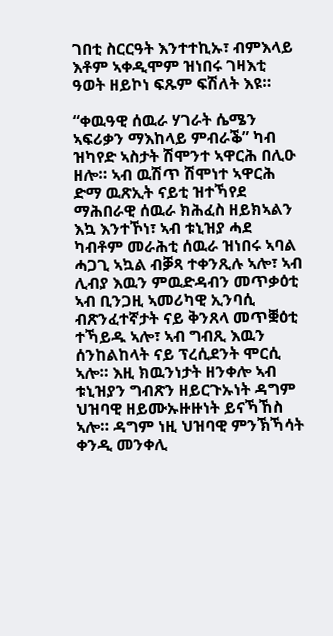ገበቲ ስርርዓት እንተተኪኡ፣ ብምእላይ እቶም ኣቀዲሞም ዝነበሩ ገዛእቲ ዓወት ዘይኮነ ፍጹም ፍሽለት እዩ።

“ቀዉዓዊ ሰዉራ ሃገራት ሴሜን ኣፍሪቃን ማእከላይ ምብራቕ” ካብ ዝካየድ ኣስታት ሽሞንተ ኣዋርሕ በሊዑ ዘሎ። ኣብ ዉሽጥ ሽሞነተ ኣዋርሕ ድማ ዉጽኢት ናይቲ ዝተኻየደ ማሕበራዊ ሰዉራ ክሕፈስ ዘይክኣልን እኳ እንተኾነ፣ ኣብ ቱኒዝያ ሓደ ካብቶም መራሕቲ ሰዉራ ዝነበሩ ኣባል ሓጋጊ ኣኳል ብቓጻ ተቀንጺሉ ኣሎ፣ ኣብ ሊብያ እዉን ምዉድዳብን መጥቃዕቲ ኣብ ቢንጋዚ ኣመሪካዊ ኢንባሲ ብጽንፈተኛታት ናይ ቅንጸላ መጥቛዕቲ ተኻይዱ ኣሎ፣ ኣብ ግብጺ እዉን ሰንከልከላት ናይ ፕረሲደንት ሞርሲ ኣሎ። እዚ ክዉንነታት ዘንቀሎ ኣብ ቱኒዝያን ግብጽን ዘይርጉኡነት ዳግም ህዝባዊ ዘይሙኡዙዙነት ይናኻኸስ ኣሎ። ዳግም ነዚ ህዝባዊ ምንኽኻሳት ቀንዲ መንቀሊ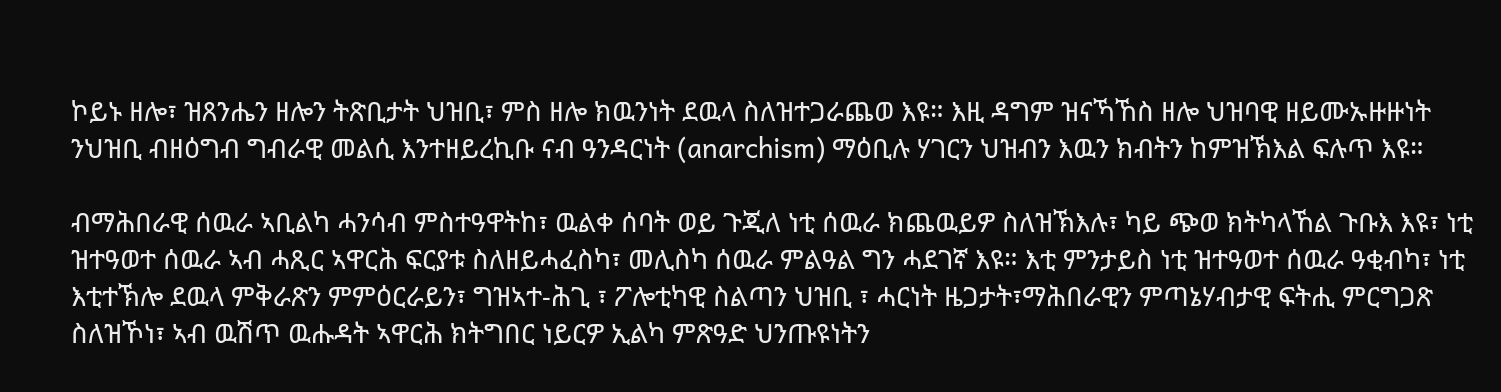ኮይኑ ዘሎ፣ ዝጸንሔን ዘሎን ትጽቢታት ህዝቢ፣ ምስ ዘሎ ክዉንነት ደዉላ ስለዝተጋራጨወ እዩ። እዚ ዳግም ዝናኻኸስ ዘሎ ህዝባዊ ዘይሙኡዙዙነት ንህዝቢ ብዘዕግብ ግብራዊ መልሲ እንተዘይረኪቡ ናብ ዓንዳርነት (anarchism) ማዕቢሉ ሃገርን ህዝብን እዉን ክብትን ከምዝኽእል ፍሉጥ እዩ።

ብማሕበራዊ ሰዉራ ኣቢልካ ሓንሳብ ምስተዓዋትከ፣ ዉልቀ ሰባት ወይ ጉጂለ ነቲ ሰዉራ ክጨዉይዎ ስለዝኽእሉ፣ ካይ ጭወ ክትካላኸል ጉቡእ እዩ፣ ነቲ ዝተዓወተ ሰዉራ ኣብ ሓጺር ኣዋርሕ ፍርያቱ ስለዘይሓፈስካ፣ መሊስካ ሰዉራ ምልዓል ግን ሓደገኛ እዩ። እቲ ምንታይስ ነቲ ዝተዓወተ ሰዉራ ዓቂብካ፣ ነቲ እቲተኽሎ ደዉላ ምቅራጽን ምምዕርራይን፣ ግዝኣተ-ሕጊ ፣ ፖሎቲካዊ ስልጣን ህዝቢ ፣ ሓርነት ዜጋታት፣ማሕበራዊን ምጣኔሃብታዊ ፍትሒ ምርግጋጽ ስለዝኾነ፣ ኣብ ዉሽጥ ዉሑዳት ኣዋርሕ ክትግበር ነይርዎ ኢልካ ምጽዓድ ህንጡዩነትን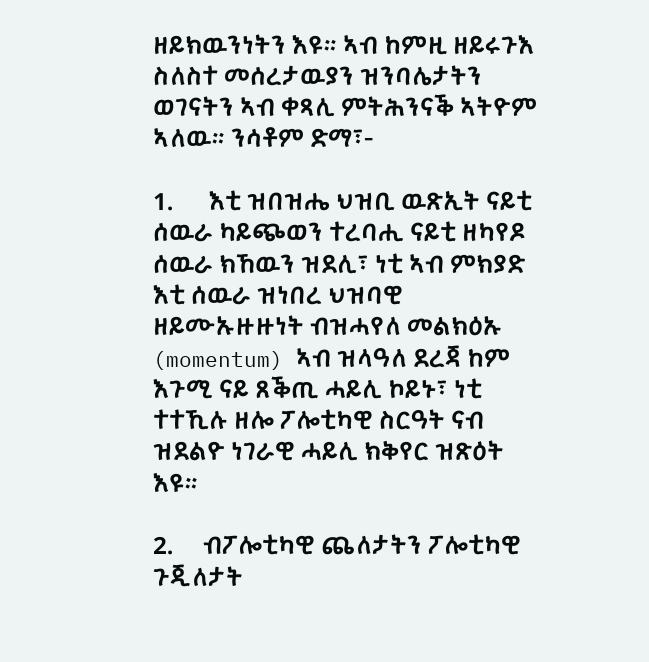ዘይክዉንነትን እዩ። ኣብ ከምዚ ዘይሩጉእ ስለስተ መሰረታዉያን ዝንባሌታትን ወገናትን ኣብ ቀጻሊ ምትሕንናቕ ኣትዮም ኣለዉ። ንሳቶም ድማ፣-

1.      እቲ ዝበዝሔ ህዝቢ ዉጽኢት ናይቲ ሰዉራ ካይጭወን ተረባሒ ናይቲ ዘካየዶ ሰዉራ ክኸዉን ዝደሊ፣ ነቲ ኣብ ምክያድ እቲ ሰዉራ ዝነበረ ህዝባዊ ዘይሙኡዙዙነት ብዝሓየለ መልክዕኡ (momentum) ኣብ ዝላዓለ ደረጃ ከም እጉሚ ናይ ጸቕጢ ሓይሊ ኮይኑ፣ ነቲ ተተኺሉ ዘሎ ፖሎቲካዊ ስርዓት ናብ ዝደልዮ ነገራዊ ሓይሊ ክቅየር ዝጽዕት እዩ።

2.     ብፖሎቲካዊ ጨለታትን ፖሎቲካዊ ጉጂለታት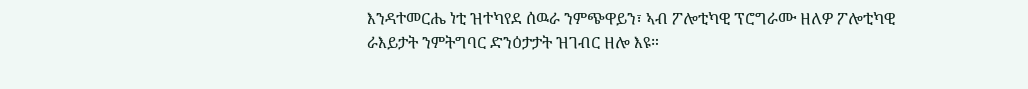እንዳተመርሔ ነቲ ዝተካየደ ሰዉራ ንምጭዋይን፣ ኣብ ፖሎቲካዊ ፕሮግራሙ ዘለዎ ፖሎቲካዊ ራእይታት ንምትግባር ድንዕታታት ዝገብር ዘሎ እዩ።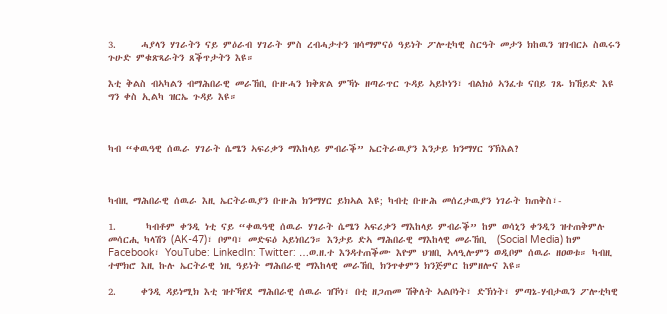3.     ሓያላን ሃገራትን ናይ ምዕራብ ሃገራት ምስ ረብሓታተን ዝሳማምናዕ ዓይነት ፖሎቲካዊ ስርዓት መታን ክከዉን ዝገብርኦ ስዉሩን ጉሁድ ምቁጽጻራትን ጸቕጥታትን እዩ።

እቲ ቅልስ ብኣካልን ብማሕበራዊ መራኸቢ ቡዙሓን ክቅጽል ምኻኑ ዘጣራጥር ጉዳይ ኣይኮነን፣ ብልክዕ ኣንፈቱ ናበይ ገጹ ክኸይድ እዩ ግን ቀስ ኢልካ ዝርኤ ጉዳይ እዩ።



ካብ “ቀዉዓዊ ሰዉራ ሃገራት ሴሜን ኣፍሪቃን ማእከላይ ምብራቕ” ኤርትራዉያን እንታይ ክንማሃር ንኽእል?



ካብዚ ማሕበራዊ ሰዉራ እዚ ኤርትራዉያን ቡዙሕ ክንማሃር ይክኣል እዩ; ካብቲ ቡዙሕ መሰረታዉያን ነገራት ክጠቅስ፣-

1.      ካብቶም ቀንዲ ነቲ ናይ “ቀዉዓዊ ሰዉራ ሃገራት ሴሜን ኣፍሪቃን ማእከላይ ምብራቕ” ከም ወሳኒን ቀንዲን ዝተጠቅምሉ መሳርሒ ካላሽን (AK-47)፣ ቦምባ፣ መድፍዕ ኣይነበረን። እንታይ ድኣ ማሕበራዊ ማእከላዊ መራኸቢ  (Social Media) ከም Facebook፣ YouTube: LinkedIn: Twitter: …ወ.ዘ.ተ እንዳተጠቕሙ እዮም ህዝቢ ኣላዒሎምን ወዲቦም ሰዉራ ዘዐወቱ። ካብዚ ተሞክሮ እዚ ኩሉ ኤርትራዊ ነዚ ዓይነት ማሕበራዊ ማእከላዊ መራኸቢ ክንጥቀምን ክንጅምር ከምዘሎና እዩ።

2.     ቀንዲ ዳይነሚክ እቲ ዝተኻየደ ማሕበራዊ ሰዉራ ዝኾነ፣ በቲ ዘጋጠመ ሽቅለት ኣልቦነት፣ ድኽነት፣ ምጣኔ-ሃብታዉን ፖሎቲካዊ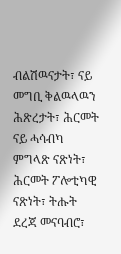ብልሽዉናታት፣ ናይ መግቢ ቅልዉላዉን ሕጽረታት፣ ሕርመት ናይ ሓሳብካ ምግላጽ ናጽነት፣ ሕርመት ፖሎቲካዊ ናጽነት፣ ትሑት ደረጃ መናባብሮ፣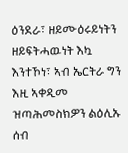ዕንደራ፣ ዘይሙዕሩይነትን ዘይፍትሓዉነት እኳ እንተኾነ፣ ኣብ ኤርትራ ግን እዚ ኣቀዲመ ዝጣሕመስክዎን ልዕሊኡ  ሰብ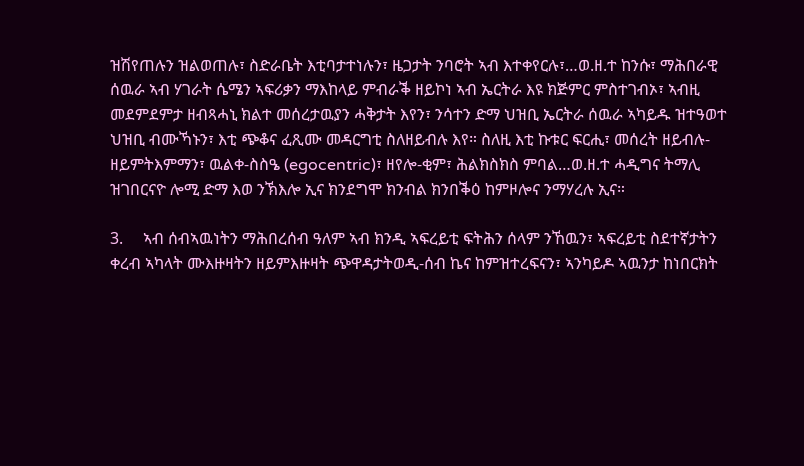ዝሽየጠሉን ዝልወጠሉ፣ ስድራቤት እቲባታተነሉን፣ ዜጋታት ንባሮት ኣብ እተቀየርሉ፣…ወ.ዘ.ተ ከንሱ፣ ማሕበራዊ ሰዉራ ኣብ ሃገራት ሴሜን ኣፍሪቃን ማእከላይ ምብራቕ ዘይኮነ ኣብ ኤርትራ እዩ ክጅምር ምስተገብኦ፣ ኣብዚ መደምደምታ ዘብጻሓኒ ክልተ መሰረታዉያን ሓቅታት እየን፣ ንሳተን ድማ ህዝቢ ኤርትራ ሰዉራ ኣካይዱ ዝተዓወተ ህዝቢ ብሙኻኑን፣ እቲ ጭቆና ፈጺሙ መዳርግቲ ስለዘይብሉ እየ። ስለዚ እቲ ኩቱር ፍርሒ፣ መሰረት ዘይብሉ-ዘይምትእምማን፣ ዉልቀ-ስስዔ (egocentric)፣ ዘየሎ-ቂም፣ ሕልክስክስ ምባል…ወ.ዘ.ተ ሓዲግና ትማሊ ዝገበርናዮ ሎሚ ድማ እወ ንኽእሎ ኢና ክንደግሞ ክንብል ክንበቕዕ ከምዞሎና ንማሃረሉ ኢና።

3.     ኣብ ሰብኣዉነትን ማሕበረሰብ ዓለም ኣብ ክንዲ ኣፍረይቲ ፍትሕን ሰላም ንኸዉን፣ ኣፍረይቲ ስደተኛታትን ቀረብ ኣካላት ሙእዙዛትን ዘይምእዙዛት ጭዋዳታትወዲ-ሰብ ኬና ከምዝተረፍናን፣ ኣንካይዶ ኣዉንታ ከነበርክት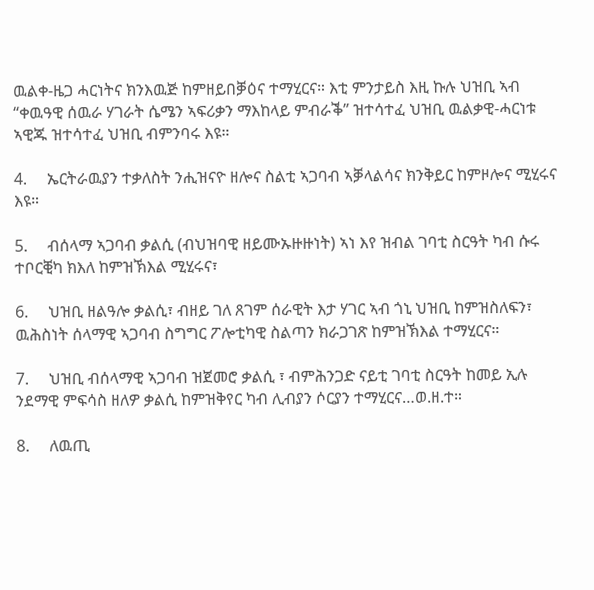ዉልቀ-ዜጋ ሓርነትና ክንእዉጅ ከምዘይበቓዕና ተማሂርና። እቲ ምንታይስ እዚ ኩሉ ህዝቢ ኣብ “ቀዉዓዊ ሰዉራ ሃገራት ሴሜን ኣፍሪቃን ማእከላይ ምብራቕ” ዝተሳተፈ ህዝቢ ዉልቃዊ-ሓርነቱ ኣዊጁ ዝተሳተፈ ህዝቢ ብምንባሩ እዩ።

4.     ኤርትራዉያን ተቃለስት ንሒዝናዮ ዘሎና ስልቲ ኣጋባብ ኣቓላልሳና ክንቅይር ከምዞሎና ሚሂሩና እዩ።

5.     ብሰላማ ኣጋባብ ቃልሲ (ብህዝባዊ ዘይሙኡዙዙነት) ኣነ እየ ዝብል ገባቲ ስርዓት ካብ ሱሩ ተቦርቒካ ክእለ ከምዝኽእል ሚሂሩና፣

6.     ህዝቢ ዘልዓሎ ቃልሲ፣ ብዘይ ገለ ጸገም ሰራዊት እታ ሃገር ኣብ ጎኒ ህዝቢ ከምዝስለፍን፣ ዉሕስነት ሰላማዊ ኣጋባብ ስግግር ፖሎቲካዊ ስልጣን ክራጋገጽ ከምዝኽእል ተማሂርና።

7.     ህዝቢ ብሰላማዊ ኣጋባብ ዝጀመሮ ቃልሲ ፣ ብምሕንጋድ ናይቲ ገባቲ ስርዓት ከመይ ኢሉ ንደማዊ ምፍሳስ ዘለዎ ቃልሲ ከምዝቅየር ካብ ሊብያን ሶርያን ተማሂርና…ወ.ዘ.ተ።

8.     ለዉጢ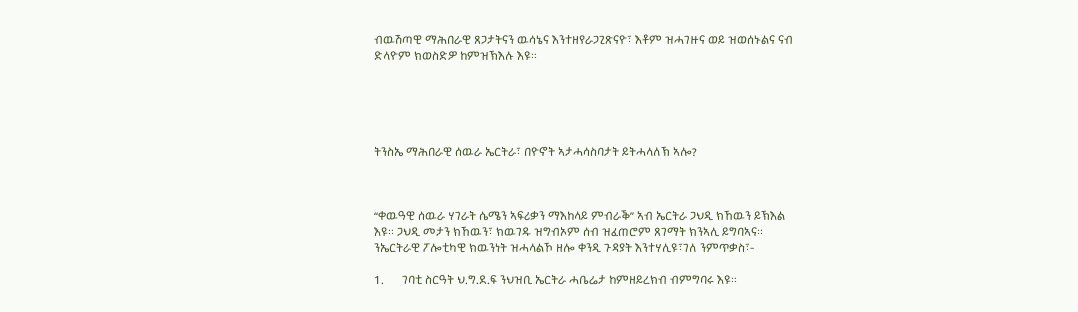ብዉሽጣዊ ማሕበራዊ ጸጋታትናን ዉሳኔና እንተዘየራጋጊጽናዮ፣ እቶም ዝሓገዙና ወይ ዝወሰኑልና ናብ ድላዮም ክወስድዎ ከምዝኽእሉ እዩ።





ትንስኤ ማሕበራዊ ሰዉራ ኤርትራ፣ በዮኖት ኣታሓሳስባታት ይትሓላለኽ ኣሎ?



“ቀዉዓዊ ሰዉራ ሃገራት ሴሜን ኣፍሪቃን ማእከላይ ምብራቕ” ኣብ ኤርትራ ጋህዲ ክኸዉን ይኽእል እዩ። ጋህዲ መታን ክኸዉን፣ ክዉገዱ ዝግብኦም ሰብ ዝፈጠሮም ጸገማት ክንኣሊ ይግባኣና። ንኤርትራዊ ፖሎቲካዊ ክዉንነት ዝሓላልኾ ዘሎ ቀንዲ ጉዳያት እንተሃሊዩ፣ገለ ንምጥቃስ፣-

1.      ገባቲ ስርዓት ህ.ግ.ደ.ፍ ንህዝቢ ኤርትራ ሓቤሬታ ከምዘይረክብ ብምግባሩ እዩ።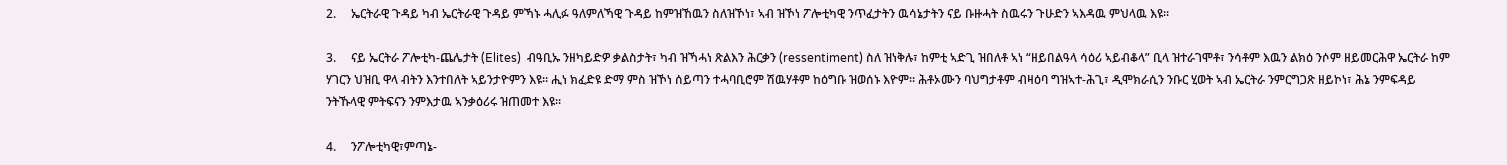2.     ኤርትራዊ ጉዳይ ካብ ኤርትራዊ ጉዳይ ምኻኑ ሓሊፉ ዓለምለኻዊ ጉዳይ ከምዝኸዉን ስለዝኾነ፣ ኣብ ዝኾነ ፖሎቲካዊ ንጥፈታትን ዉሳኔታትን ናይ ቡዙሓት ስዉሩን ጉሁድን ኣእዳዉ ምህላዉ እዩ።

3.     ናይ ኤርትራ ፖሎቲካ-ጨሌታት (Elites)  ብዓቢኡ ንዘካይድዎ ቃልስታት፣ ካብ ዝኻሓነ ጽልእን ሕርቃን (ressentiment) ስለ ዝነቅሉ፣ ከምቲ ኣድጊ ዝበለቶ ኣነ “ዘይበልዓላ ሳዕሪ ኣይብቆላ” ቢላ ዝተራገሞቶ፣ ንሳቶም እዉን ልክዕ ንሶም ዘይመርሕዋ ኤርትራ ከም ሃገርን ህዝቢ ዋላ ብትን እንተበለት ኣይንታዮምን እዩ። ሒነ ክፈድዩ ድማ ምስ ዝኾነ ሰይጣን ተሓባቢሮም ሽዉሃቶም ከዕግቡ ዝወሰኑ እዮም። ሕቶኦሙን ባህግታቶም ብዛዕባ ግዝኣተ-ሕጊ፣ ዲሞክራሲን ንቡር ሂወት ኣብ ኤርትራ ንምርግጋጽ ዘይኮነ፣ ሕኔ ንምፍዳይ  ንትኹላዊ ምትፍናን ንምእታዉ ኣንቃዕሪሩ ዝጠመተ እዩ።

4.     ንፖሎቲካዊ፣ምጣኔ-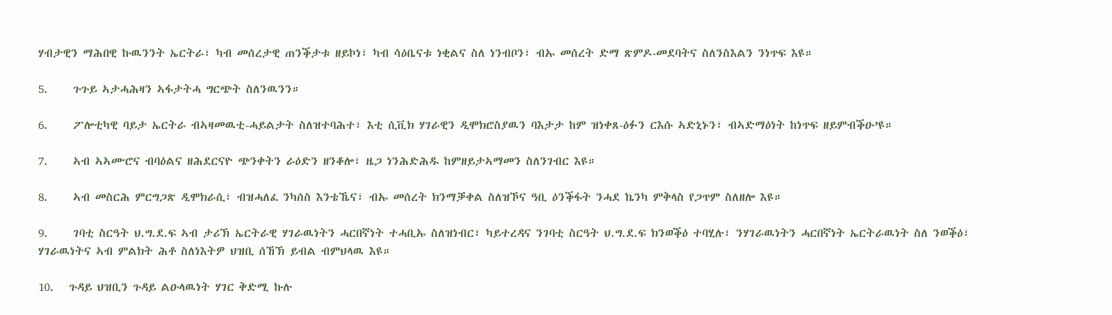ሃብታዊን ማሕበዊ ኩዉንንት ኤርትራ፣ ካብ መሰረታዊ ጠንቕታቱ ዘይኮነ፣ ካብ ሳዕቤናቱ ነቂልና ስለ ነንብቦን፣ ብኡ መሰረት ድማ ጽምዶ-መደባትና ስለንስእልን ንነጥፍ እዩ።

5.     ጉጉይ ኣታሓሕዛን ኣፋታትሓ ግርጭት ስለንዉንን።

6.     ፖሎቲካዊ ባይታ ኤርትራ ብኣዛመዉቲ-ሓይልታት ስለዝተባሕተ፣ እቲ ሲቪክ ሃገራዊን ዲሞክሮስያዉን ባእታታ ከም ዝነቀጸ-ዕፉን ርእሱ ኣድኒኑን፣ ብኣድማዕነት ከነጥፍ ዘይምብቕዑ’ዩ።

7.     ኣብ ኣኣሙሮና ብባዕልና ዘሕደርናዮ ጭንቀትን ራዕድን ዘንቆሎ፣ ዜጋ ነንሕድሕዱ ከምዘይታኣማመን ስለንገብር እዩ።

8.     ኣብ መስርሕ ምርግጋጽ ዲሞክራሲ፣ ብዝሓለፈ ንካሰስ እንቴኼና፣ ብኡ መሰረት ክንማቓቀል ስለዝኾና ዓቢ ዕንቕፋት ንሓደ ኬንካ ምቅላስ የጋጥም ስለዘሎ እዩ።

9.     ገባቲ ስርዓት ህ.ግ.ደ.ፍ ኣብ ታሪኽ ኤርትራዊ ሃገራዉነትን ሓርበኛነት ተሓቢኡ ስለዝነብር፣ ካይተረዳና ንገባቲ ስርዓት ህ.ግ.ደ.ፍ ክንወቕዕ ተባሂሉ፣ ንሃገራዉነትን ሓርበኛነት ኤርትራዉነት ስለ ንወቕዕ፣ ሃገራዉነትና ኣብ ምልክት ሕቶ ስለነእትዎ ህዝቢ ሰኸኽ ይብል ብምህላዉ እዩ።

10.   ጉዳይ ህዝቢን ጉዳይ ልዑላዉነት ሃገር ቅድሚ ኩሉ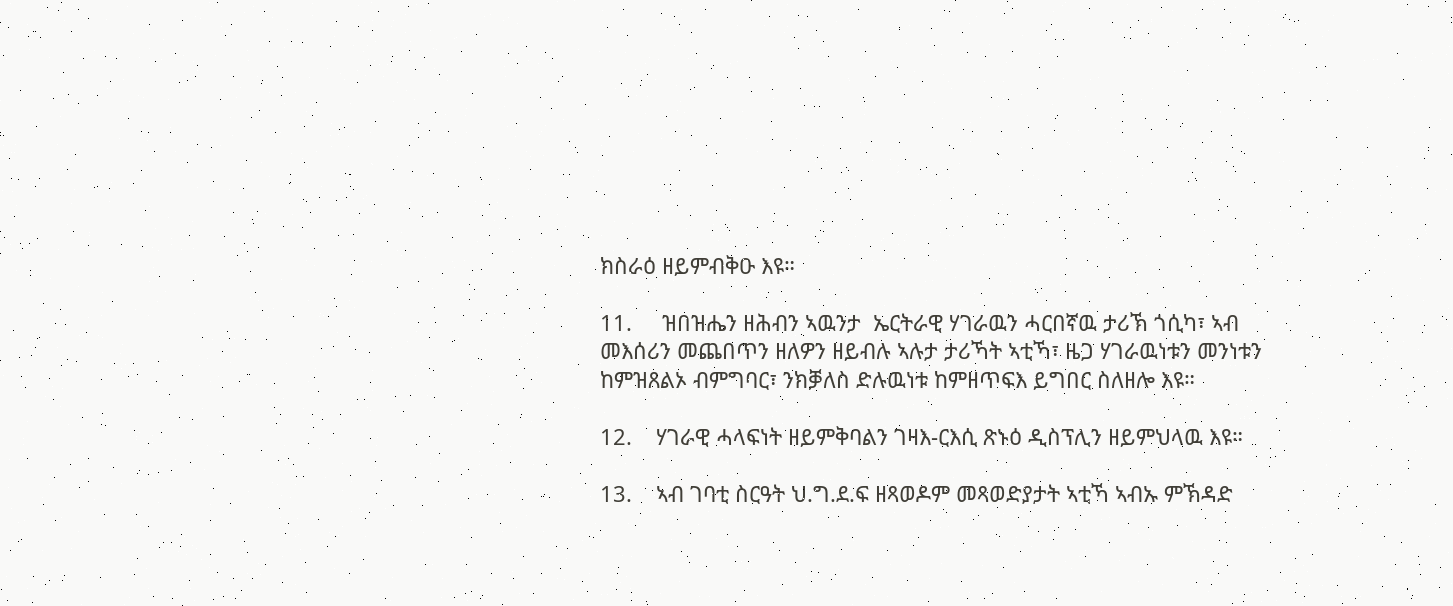ክስራዕ ዘይምብቅዑ እዩ።

11.     ዝበዝሔን ዘሕብን ኣዉንታ  ኤርትራዊ ሃገራዉን ሓርበኛዉ ታሪኽ ጎሲካ፣ ኣብ መእሰሪን መጨበጥን ዘለዎን ዘይብሉ ኣሉታ ታሪኻት ኣቲኻ፣ ዜጋ ሃገራዉነቱን መንነቱን ከምዝጸልኦ ብምግባር፣ ንክቓለስ ድሉዉነቱ ከምዘጥፍእ ይግበር ስለዘሎ እዩ።

12.    ሃገራዊ ሓላፍነት ዘይምቅባልን ገዛእ-ርእሲ ጽኑዕ ዲስፕሊን ዘይምህላዉ እዩ።

13.    ኣብ ገባቲ ስርዓት ህ.ግ.ደ.ፍ ዘጻወዶም መጻወድያታት ኣቲኻ ኣብኡ ምኽዳድ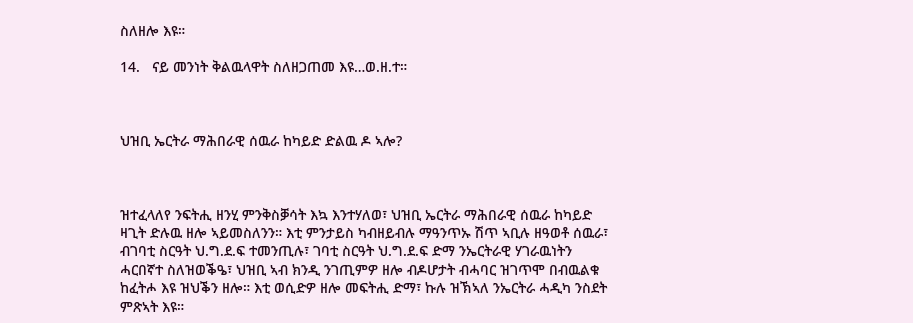ስለዘሎ እዩ።

14.   ናይ መንነት ቅልዉላዋት ስለዘጋጠመ እዩ…ወ.ዘ.ተ።



ህዝቢ ኤርትራ ማሕበራዊ ሰዉራ ከካይድ ድልዉ ዶ ኣሎ?



ዝተፈላለየ ንፍትሒ ዘንሂ ምንቅስቓሳት እኳ እንተሃለወ፣ ህዝቢ ኤርትራ ማሕበራዊ ሰዉራ ከካይድ ዛጊት ድሉዉ ዘሎ ኣይመስለንን። እቲ ምንታይስ ካብዘይብሉ ማዓንጥኡ ሽጥ ኣቢሉ ዘዓወቶ ሰዉራ፣ ብገባቲ ስርዓት ህ.ግ.ደ.ፍ ተመንጢሉ፣ ገባቲ ስርዓት ህ.ግ.ደ.ፍ ድማ ንኤርትራዊ ሃገራዉነትን ሓርበኛተ ስለዝወቕዔ፣ ህዝቢ ኣብ ክንዲ ንገጢምዎ ዘሎ ብዶሆታት ብሓባር ዝገጥሞ በብዉልቁ ከፈትሖ እዩ ዝህቕን ዘሎ። እቲ ወሲድዎ ዘሎ መፍትሒ ድማ፣ ኩሉ ዝኽኣለ ንኤርትራ ሓዲካ ንስደት ምጽኣት እዩ።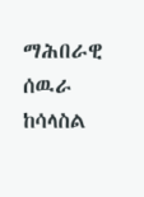ማሕበራዊ ሰዉራ ከሳላስል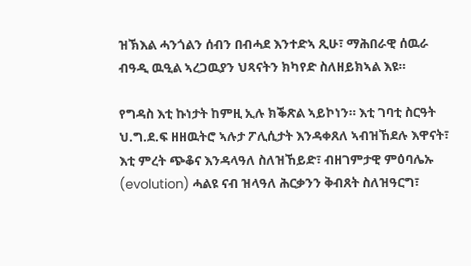ዝኽእል ሓንጎልን ሰብን በብሓደ እንተድኣ ጺሁ፣ ማሕበራዊ ሰዉራ ብዓዲ ዉዒል ኣረጋዉያን ህጻናትን ክካየድ ስለዘይክኣል እዩ።

የግዳስ እቲ ኩነታት ከምዚ ኢሉ ክቕጽል ኣይኮነን። እቲ ገባቲ ስርዓት ህ.ግ.ደ.ፍ ዘዘዉትሮ ኣሉታ ፖሊሲታት እንዳቀጸለ ኣብዝኸደሉ እዋናት፣ እቲ ምረት ጭቆና እንዳላዓለ ስለዝኸይድ፣ ብዘገምታዊ ምዕባሌኡ (evolution) ሓልዩ ናብ ዝላዓለ ሕርቃንን ቅብጸት ስለዝዓርግ፣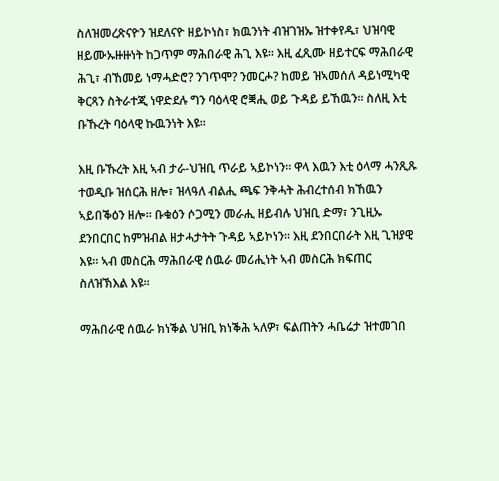ስለዝመረጽናዮን ዝደለናዮ ዘይኮነስ፣ ክዉንነት ብዝገዝኡ ዝተቀየዱ፣ ህዝባዊ ዘይሙኡዙዙነት ከጋጥም ማሕበራዊ ሕጊ እዩ። እዚ ፈጺሙ ዘይተርፍ ማሕበራዊ ሕጊ፣ ብኸመይ ነማሓድሮ? ንገጥሞ? ንመርሖ? ከመይ ዝኣመሰለ ዳይነሚካዊ ቅርጻን ስትራተጂ ነዋድደሉ ግን ባዕላዊ ሮቛሒ ወይ ጉዳይ ይኸዉን። ስለዚ እቲ ቡኹረት ባዕላዊ ኩዉንነት እዩ።

እዚ ቡኹረት እዚ ኣብ ታራ-ህዝቢ ጥራይ ኣይኮነን። ዋላ እዉን እቲ ዕላማ ሓንጺጹ ተወዲቡ ዝሰርሕ ዘሎ፣ ዝላዓለ ብልሒ ጫፍ ንቅሓት ሕብረተሰብ ክኸዉን ኣይበቕዕን ዘሎ። ቡቁዕን ሶጋሚን መራሒ ዘይብሉ ህዝቢ ድማ፣ ንጊዚኡ ደንበርበር ከምዝብል ዘታሓታትት ጉዳይ ኣይኮነን። እዚ ደንበርበራት እዚ ጊዝያዊ እዩ። ኣብ መስርሕ ማሕበራዊ ሰዉራ መሪሒነት ኣብ መስርሕ ክፍጠር ስለዝኽእል እዩ።

ማሕበራዊ ሰዉራ ክነቕል ህዝቢ ክነቕሕ ኣለዎ፣ ፍልጠትን ሓቤሬታ ዝተመገበ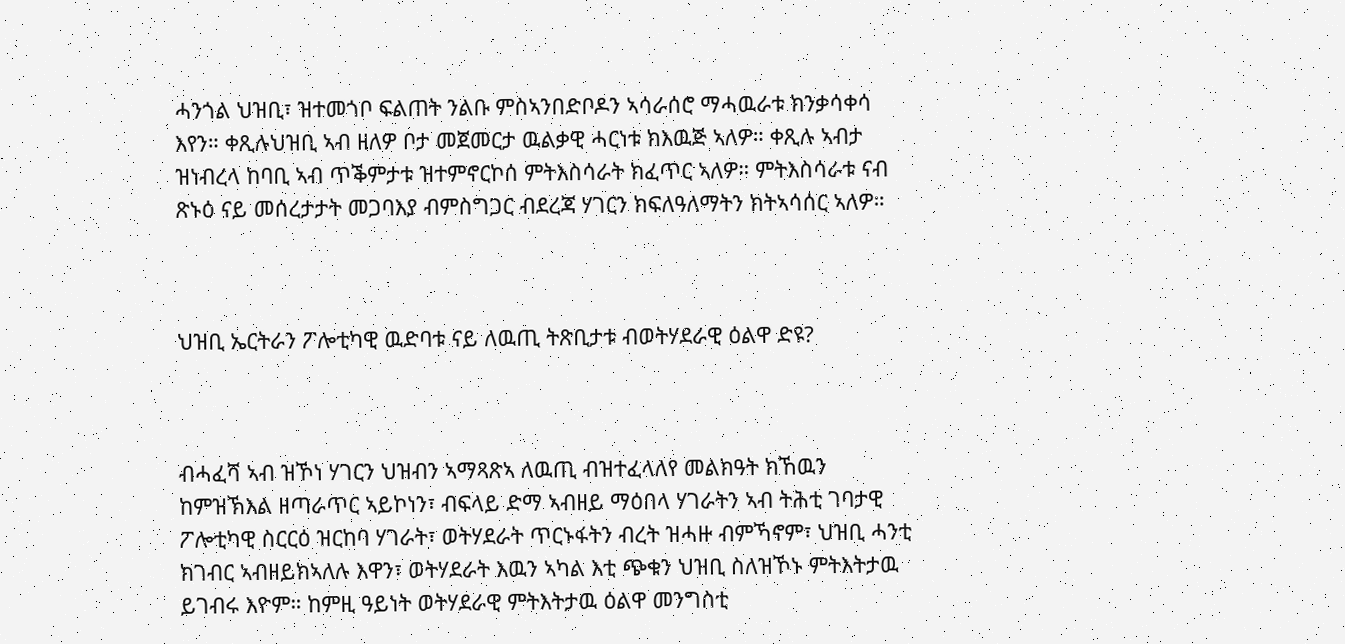ሓንጎል ህዝቢ፣ ዝተመጎቦ ፍልጠት ንልቡ ምስኣንበድቦዶን ኣሳራሰሮ ማሓዉራቱ ክንቃሳቀሳ እየን። ቀጺሉህዝቢ ኣብ ዘለዎ ቦታ መጀመርታ ዉልቃዊ ሓርነቱ ክእዉጅ ኣለዎ። ቀጺሉ ኣብታ ዝነብረላ ከባቢ ኣብ ጥቕምታቱ ዝተምኖርኮሰ ምትእስሳራት ክፈጥር ኣለዎ። ምትእስሳራቱ ናብ ጽኑዕ ናይ መሰረታታት መጋባእያ ብምስግጋር ብደረጃ ሃገርን ክፍለዓለማትን ክትኣሳሰር ኣለዎ።



ህዝቢ ኤርትራን ፖሎቲካዊ ዉድባቱ ናይ ለዉጢ ትጽቢታቱ ብወትሃደራዊ ዕልዋ ድዩ?



ብሓፈሻ ኣብ ዝኾነ ሃገርን ህዝብን ኣማጻጽኣ ለዉጢ ብዝተፈላለየ መልክዓት ክኸዉን ከምዝኽእል ዘጣራጥር ኣይኮነን፣ ብፍላይ ድማ ኣብዘይ ማዕበላ ሃገራትን ኣብ ትሕቲ ገባታዊ ፖሎቲካዊ ስርርዕ ዝርከባ ሃገራት፣ ወትሃደራት ጥርኑፋትን ብረት ዝሓዙ ብምኻኖም፣ ህዝቢ ሓንቲ ክገብር ኣብዘይክኣለሉ እዋን፣ ወትሃደራት እዉን ኣካል እቲ ጭቁን ህዝቢ ስለዝኾኑ ምትእትታዉ ይገብሩ እዮም። ከምዚ ዓይነት ወትሃደራዊ ምትእትታዉ ዕልዋ መንግስቲ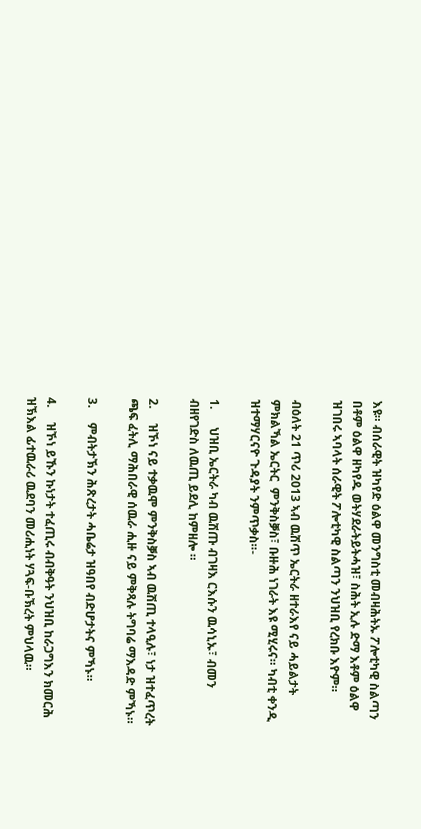እዩ። ብሰራዊት ዝካየድ ዕልዋ መንግስቲ መብዛሕትኡ ፖሎቲካዊ ስልጣን በቶም ዕልዋ ዘካየዱ ወትሃደራትይትሓዝ፣ ስሕት ኢሉ ድማ እቶም ዕልዋ ዝገበሩ ኣባላት ሰራዊት ፖሎቲካዊ ስልጣን ንህዝቢ የረክቡ እዮም።

ብዕለት 21 ጥሪ 2013 ኣብ ዉሽጥ ኤርትራ ዘተራእየ ናይ ሓይልታት ምክልኻል ኤርትር  ምንቅስቓስ፣ ቡዙሕ ነገራት እዩ ሚሂሩና። ካብቲ ቀንዲ ዝተማሃርናዮ ጉዳያት ንምጥቃስ።-

1.      ህዝቢ ኤርትራ ካብ ዉሽጡ ብገዛእ ርእሱን ዉሳኒኡ፣ ብመን ብዘየገድስ ለዉጢ ይደሊ ከምዘሎ ።

2.     ዝኾነ ናይ ተቃዉሞ ምንቅስቓስ ኣብ ዉሽጢ ተላዒሉ፣ ነታ ዝተፈጥረት ጫፍ ፈትሊ ማሕበራዊ ሰዉራ ሒዙ ናይ ምቅጻሉ ትግባሬ ማእዳድ ምኻኑ።

3.     ምብትታኽን ሕጽረታት ሓቤሬታ ዝዓበየ ብድሆታትና ምኻኑ።

4.     ዝኾነ ይኹን ኩነታት ተፈጢሩ ብብቅዓት ንህዝቢ ከራጋግእን ክመርሕ ዝኽእል ፊተዉራሪ ዉደባን መሪሒነት ሃጓፍ-ቡኽረት ምህላዉ።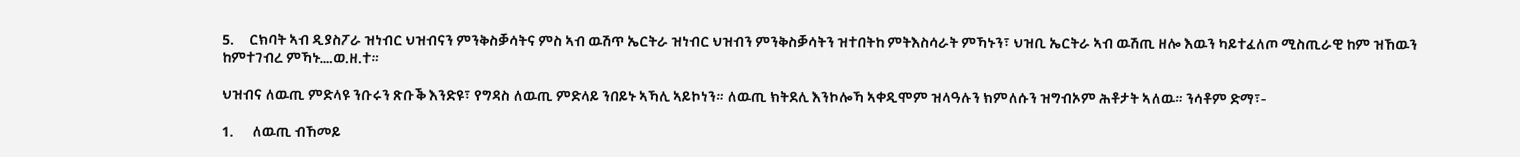5.     ርክባት ኣብ ዲያስፖራ ዝነብር ህዝብናን ምንቅስቓሳትና ምስ ኣብ ዉሽጥ ኤርትራ ዝነብር ህዝብን ምንቅስቓሳትን ዝተበትከ ምትእስሳራት ምኻኑን፣ ህዝቢ ኤርትራ ኣብ ዉሽጢ ዘሎ እዉን ካይተፈለጦ ሚስጢራዊ ከም ዝኸዉን ከምተገብረ ምኻኑ….ወ.ዘ.ተ።

ህዝብና ለዉጢ ምድላዩ ንቡሩን ጽቡቕ እንድዩ፣ የግዳስ ለዉጢ ምድላይ ንበይኑ ኣኻሊ ኣይኮነን። ለዉጢ ክትደሊ እንኮሎኻ ኣቀዲሞም ዝላዓሉን ክምለሱን ዝግብኦም ሕቶታት ኣለዉ። ንሳቶም ድማ፣-

1.      ለዉጢ ብኸመይ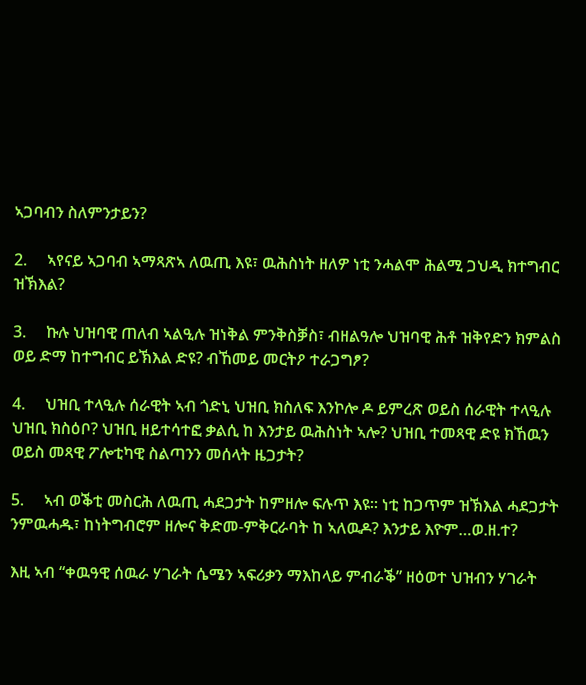ኣጋባብን ስለምንታይን?

2.     ኣየናይ ኣጋባብ ኣማጻጽኣ ለዉጢ እዩ፣ ዉሕስነት ዘለዎ ነቲ ንሓልሞ ሕልሚ ጋህዲ ክተግብር ዝኽእል?

3.     ኩሉ ህዝባዊ ጠለብ ኣልዒሉ ዝነቅል ምንቅስቓስ፣ ብዘልዓሎ ህዝባዊ ሕቶ ዝቅየድን ክምልስ ወይ ድማ ከተግብር ይኽእል ድዩ? ብኸመይ መርትዖ ተራጋግፆ?

4.     ህዝቢ ተላዒሉ ሰራዊት ኣብ ጎድኒ ህዝቢ ክስለፍ እንኮሎ ዶ ይምረጽ ወይስ ሰራዊት ተላዒሉ ህዝቢ ክስዕቦ? ህዝቢ ዘይተሳተፎ ቃልሲ ከ እንታይ ዉሕስነት ኣሎ? ህዝቢ ተመጻዊ ድዩ ክኸዉን ወይስ መጻዊ ፖሎቲካዊ ስልጣንን መሰላት ዜጋታት?

5.     ኣብ ወቕቲ መስርሕ ለዉጢ ሓደጋታት ከምዘሎ ፍሉጥ እዩ። ነቲ ከጋጥም ዝኽእል ሓደጋታት ንምዉሓዱ፣ ከነትግብሮም ዘሎና ቅድመ-ምቅርራባት ከ ኣለዉዶ? እንታይ እዮም…ወ.ዘ.ተ?

እዚ ኣብ “ቀዉዓዊ ሰዉራ ሃገራት ሴሜን ኣፍሪቃን ማእከላይ ምብራቕ” ዘዕወተ ህዝብን ሃገራት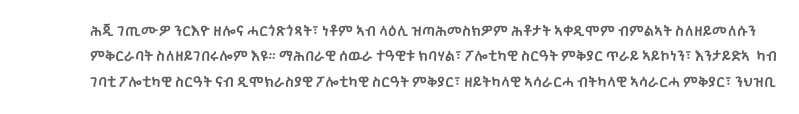ሕጂ ገጢሙዎ ንርእዮ ዘሎና ሓርጎጽጎጻት፣ ነቶም ኣብ ላዕሊ ዝጣሕመስክዎም ሕቶታት ኣቀዲሞም ብምልኣት ስለዘይመለሱን ምቅርራባት ስለዘይገበሩሎም እዩ። ማሕበራዊ ሰዉራ ተዓዊቱ ክባሃል፣ ፖሎቲካዊ ስርዓት ምቅያር ጥራይ ኣይኮነን፣ እንታይድኣ  ካብ ገባቲ ፖሎቲካዊ ስርዓት ናብ ዲሞክራስያዊ ፖሎቲካዊ ስርዓት ምቅያር፣ ዘይትካላዊ ኣሳራርሓ ብትካላዊ ኣሳራርሓ ምቅያር፣ ንህዝቢ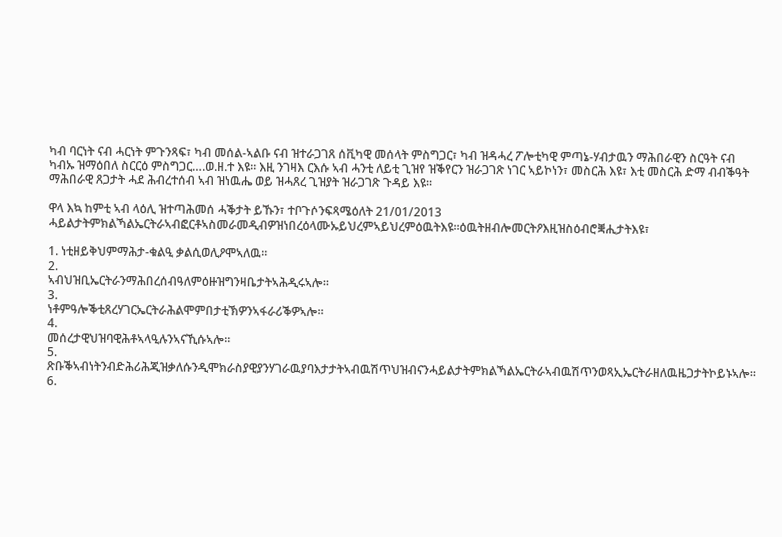ካብ ባርነት ናብ ሓርነት ምጉንጻፍ፣ ካብ መሰል-ኣልቡ ናብ ዝተራጋገጸ ሰቪካዊ መሰላት ምስግጋር፣ ካብ ዝዳሓረ ፖሎቲካዊ ምጣኔ-ሃብታዉን ማሕበራዊን ስርዓት ናብ ካብኡ ዝማዕበለ ስርርዕ ምስግጋር….ወ.ዘ.ተ እዩ። እዚ ንገዛእ ርእሱ ኣብ ሓንቲ ለይቲ ጊዝየ ዝቕየርን ዝራጋገጽ ነገር ኣይኮነን፣ መስርሕ እዩ፣ እቲ መስርሕ ድማ ብብቕዓት ማሕበራዊ ጸጋታት ሓደ ሕብረተሰብ ኣብ ዝነዉሔ ወይ ዝሓጸረ ጊዝያት ዝራጋገጽ ጉዳይ እዩ።

ዋላ እኳ ከምቲ ኣብ ላዕሊ ዝተጣሕመሰ ሓቕታት ይኹን፣ ተቦጉሶንፍጻሜዕለት 21/01/2013 ሓይልታትምክልኻልኤርትራኣብፎርቶኣስመራመዲብዎዝነበረዕላሙኡይህረምኣይህረምዕዉትእዩ።ዕዉትዘብሎመርትዖእዚዝስዕብሮቛሒታትእዩ፣

1. ነቲዘይቅህምማሕታ-ቁልዒ ቃልሲወሊዖሞኣለዉ።
2.
ኣብህዝቢኤርትራንማሕበረሰብዓለምዕዙዝግንዛቤታትኣሕዲሩኣሎ።
3.
ነቶምዓሎቕቲጸረሃገርኤርትራሕልሞምበታቲኽዎንኣፋራሪቕዎኣሎ።
4.
መሰረታዊህዝባዊሕቶኣላዒሉንኣናኺሱኣሎ።
5.
ጽቡቕኣብነትንብድሕሪሕጂዝቃለሱንዲሞክራስያዊያንሃገራዉያባእታታትኣብዉሽጥህዝብናንሓይልታትምክልኻልኤርትራኣብዉሽጥንወጻኢኤርትራዘለዉዜጋታትኮይኑኣሎ።
6.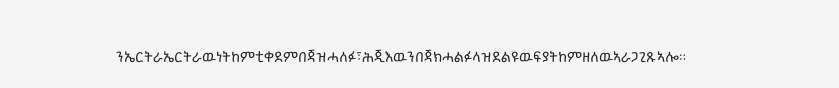ንኤርትራኤርትራዉነትከምቲቀደምበጃዝሓለፉ፣ሕጂእዉንበጃክሓልፉላዝደልዩዉፍያትከምዘለዉኣራጋጊጹኣሎ።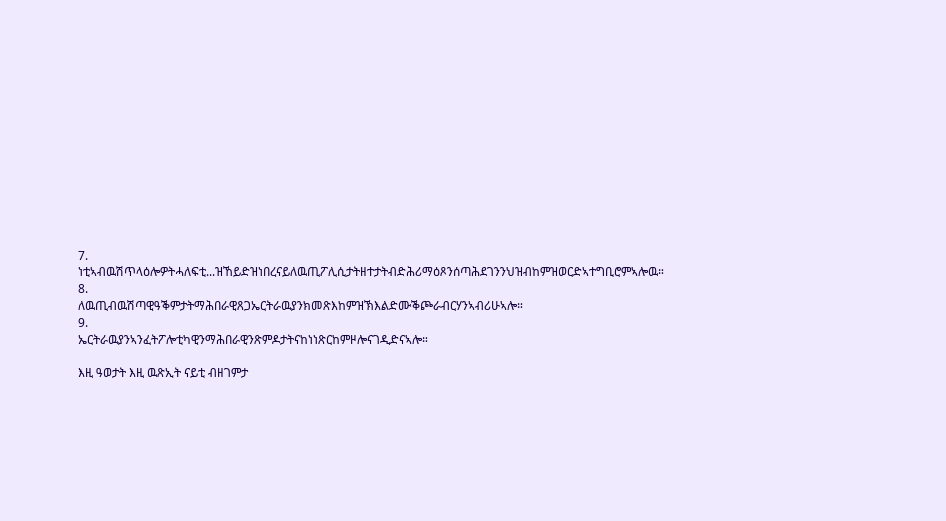7.
ነቲኣብዉሽጥላዕሎዎትሓለፍቲ...ዝኸይድዝነበረናይለዉጢፖሊሲታትዘተታትብድሕሪማዕጾንሰጣሕደገንንህዝብከምዝወርድኣተግቢሮምኣሎዉ።
8.
ለዉጢብዉሽጣዊዓቕምታትማሕበራዊጸጋኤርትራዉያንክመጽእከምዝኽእልድሙቕጮራብርሃንኣብሪሁኣሎ።
9.
ኤርትራዉያንኣንፈትፖሎቲካዊንማሕበራዊንጽምዶታትናከነነጽርከምዞሎናገዲድናኣሎ።

እዚ ዓወታት እዚ ዉጽኢት ናይቲ ብዘገምታ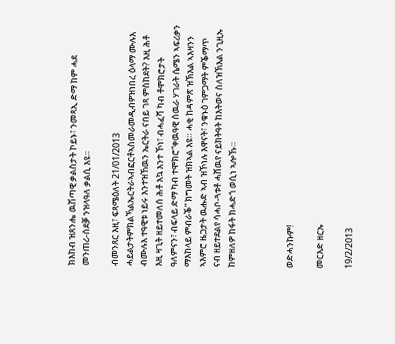ክእከብ ዝጸንሔ ዉሽጣዊ ቃልስታት ኮይኑ፣ ንመጻኢ ድማ ከም ሓደ መንጠሪ-ሰደቓ ንዝላዓለ ቃልሲ እዩ።

ብመንጸር እዚ፣ ፍጻሜዕለት 21/01/2013 ሓይልታትምክልኻልኤርትራኣብፎርቶኣስመራመዲብዎዝነበረ ዕላማ ሙሉእ ብሙሉእ ተዓዊቱ ነይሩ እንተዝኸዉን ኤርትራ ናበይ ገጻ ምስከደት? እዚ ሕቶ እዚ ዛጊት ዘይተመለሰ ሕቶ እኳ እንተ ኾነ፣ ብሓፈሻ ካብ ቶሞክሮታት ዓለምናን፣ ብፍላይ ድማ ካብ ተሞክሮ“ቀዉዓዊ ሰዉራ ሃገራት ሴሜን ኣፍሪቃን ማእከላይ ምብራቕ” ክግመት ዝክኣል እዩ። ሓቂ ከዳምጽ ዝኽእል ኣእዛንን ኣእምሮ ዜጋታት ዉሑድ ኣብ ዝኾነሉ እዋናት፣ ንቁኑዕ ገምጋማት ምቕማጥ ናብ ዘይተደልየ ሳሓቦ-ጓቱቶ ሓሸዉየ ናይክትዓት ከእትወና ስለዝኽእል ንጊዚኡ ከምዘለዎ ከፋት ክሓድጎ ወሲነ ኣሎኹ።



ወድሓንኩም!

መርእድ ዘርኡ

19/2/2013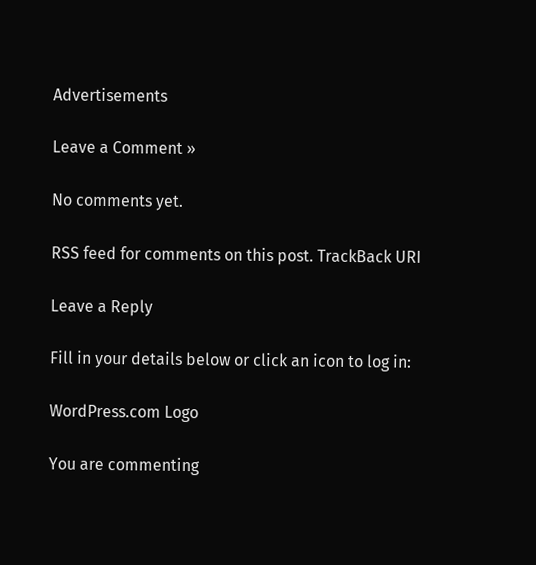Advertisements

Leave a Comment »

No comments yet.

RSS feed for comments on this post. TrackBack URI

Leave a Reply

Fill in your details below or click an icon to log in:

WordPress.com Logo

You are commenting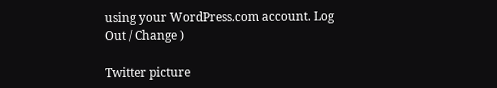using your WordPress.com account. Log Out / Change )

Twitter picture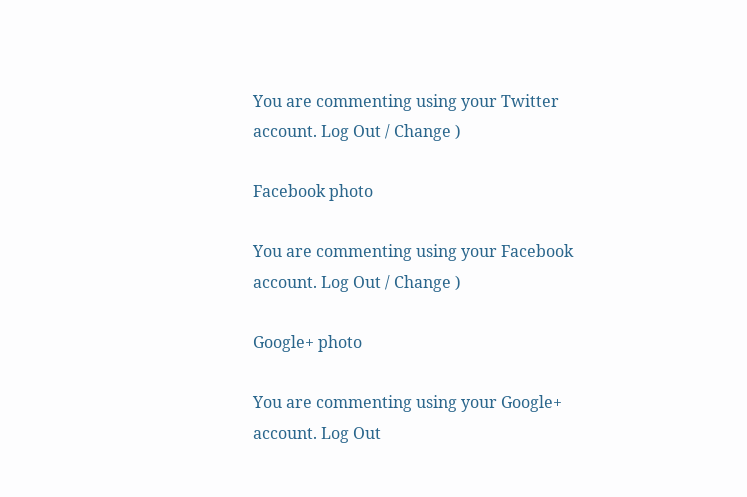You are commenting using your Twitter account. Log Out / Change )

Facebook photo

You are commenting using your Facebook account. Log Out / Change )

Google+ photo

You are commenting using your Google+ account. Log Out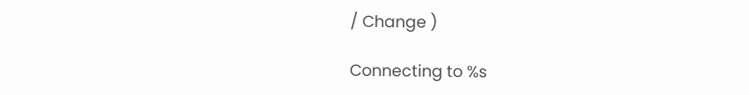/ Change )

Connecting to %s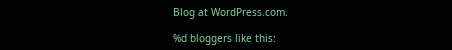Blog at WordPress.com.

%d bloggers like this: